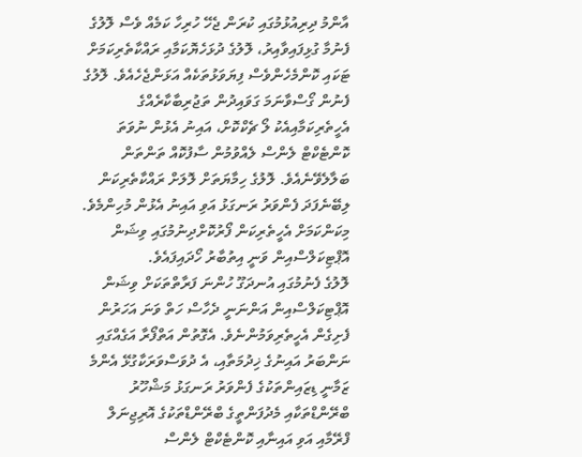އާންމު ދިރިއުޅުމުގައި ކުރަން ޖެހޭ ހުރިހާ ކަމެއް ވެސް ލޮލުގެ ފެނުމާ ގުޅިފައިވާއިރު، ލޮލުގެ ދުޅަހެޔޮކަމާއި ރައްކާތެރިކަމަށް ޓަކައި ކޮންމެހެންވެސް ފިޔަވަޅުތަކެއް އަޅަންޖެހެއެވެ. ލޮލުގެ ފެނުން ގޯސްވާނަމަ ގަވައިދުން ތަޖުރިބާކާރެއްގެ އެހީތެރިކަމާއިއެކު ލޯ ޗެކްކޮށް، އައިނު އެޅުން ނުވަތަ ކޮންޓެކްޓް ލެންސް ލެއްވުމުން ސާފުކޮއް ތަންތަން ބަލާލެވޭނެއެވެ. ލޮލުގެ ހިމާޔަތަށް ލޮލަށް ރައްކާތެރިކަން ލިބޭނެފަދަ ފެންވަރު ރަނގަޅު އަވި އައިނު އެޅުން މުހިންމެވެ. މިކަންކަމަށް އެހީތެރިކަން ފޯރުކޮށްދިނުމުގައި ވިޝަން އޮޕްޓިކަލްސްއިން ވަނީ އިތުބާރު ހޯދައިފައެވެ.
ލޮލުގެ ފެނުމުގައި އުނދަގޫ ހުންނަ ފަރާތްތަކަށް ވިޝަން އޮޕްޓިކަލްސްއިން އަންނަނީ ދެހާސް ހަތް ވަނަ އަހަރުން ފެށިގެން އެހީތެރިވަމުންނެވެ. އެގޮތުން އަތްފޯރާ އަގެއްގައި ނަންބަރު އައިނުގެ ޚިދުމަތާއި، އެ ދުވަސްވަރަކާގުޅޭ އެންމެ ޒަމާނީ ޑިޒައިންތަކުގެ ފެންވަރު ރަނގަޅު މަޝްހޫރު ބްރޭންޑްތަކާއި މެދުފަންތީގެ ބްރޭންޑްތަކުގެ އޮރިޖިނަލް ފްރޭމާއި އަވި އައިނާއި ކޮންޓެކްޓް ލެންސް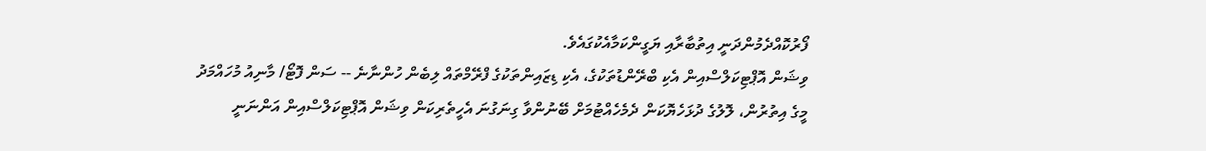ފޯރުކޮއްދެމުންދަނީ އިތުބާރާއި ޔަގީންކަމާއެކުގައެވެ.
ވިޝަން އޮޕްޓިކަލްސްއިން އެކި ބްރޭންޑުތަކުގެ، އެކި ޑިޒައިންތަކުގެ ފްރޭމްތައް ލިބެން ހުންނާނެ -- ސަން ފޮޓޯ/ މާނިއު މުހައްމަދު
މީގެ އިތުރުން، ލޮލުގެ ދުޅަހެޔޮކަން ދެމެހެއްޓުމަށް ބޭނުންވާ ގިނަގުނަ އެހީތެރިކަން ވިޝަން އޮޕްޓިކަލްސްއިން އަންނަނީ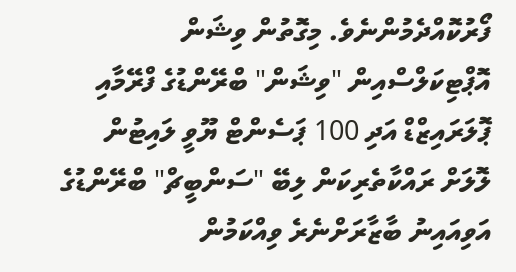ފޯރުކޮއްދެމުންނެވެ. މިގޮތުން ވިޝަން އޮޕްޓިކަލްސްއިން "ވިޝަން" ބްރޭންޑުގެ ފްރޭމާއި ޕޮލަރައިޒްޑް އަދި 100 ޕަސެންޓް ޔޫވީ ލައިޓުން ލޮލަށް ރައްކާތެރިކަން ލިބޭ "ސަންބީޗް" ބްރޭންޑުގެ އަވިއައިނު ބާޒާރަށްނެރެ ވިއްކަމުން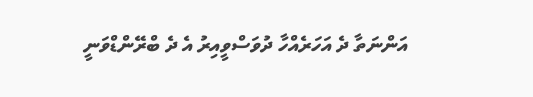އަންނަތާ ދެ އަހަރެއްހާ ދުވަސްވީއިރު އެ ދެ ބްރޭންޑްވަނީ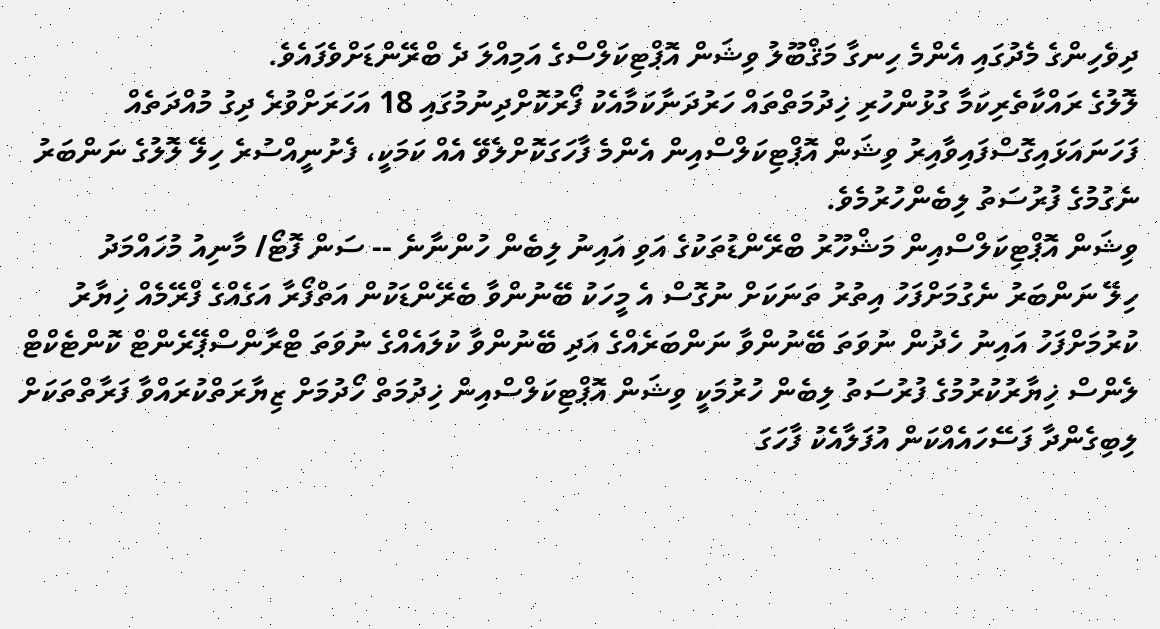ދިވެހިންގެ މެދުގައި އެންމެ ހިނގާ މަޤްބޫލު ވިޝަން އޮޕްޓިކަލްސްގެ އަމިއްލަ ދެ ބްރޭންޑަށްވެފައެވެ.
ލޮލުގެ ރައްކާތެރިކަމާ ގުޅުންހުރި ޚިދުމަތްތައް ހަރުދަނާކަމާއެކު ފޯރުކޮށްދިނުމުގައި 18 އަހަރަށްވުރެ ދިގު މުއްދަތެއް ފަހަނައަޅައިގޮސްފައިވާއިރު ވިޝަން އޮޕްޓިކަލްސްއިން އެންމެ ފާހަގަކޮށްލެވޭ އެއް ކަމަކީ، ފެށުނީއްސުރެ ހިލޭ ލޮލުގެ ނަންބަރު ނެގުމުގެ ފުރުސަތު ލިބެންހުރުމެވެ.
ވިޝަން އޮޕްޓިކަލްސްއިން މަޝްހޫރު ބްރޭންޑުތަކުގެ އަވި އައިނު ލިބެން ހުންނާނެ -- ސަން ފޮޓޯ/ މާނިއު މުހައްމަދު
ހިލޭ ނަންބަރު ނެގުމަށްފަހު އިތުރު ތަނަކަށް ނުގޮސް އެ މީހަކު ބޭނުންވާ ބެރޭންޑަކުން އަތްފޯރާ އަގެއްގެ ފްރޭމެއް ޚިޔާރު ކުރުމަށްފަހު އައިނު ހެދުން ނުވަތަ ބޭނުންވާ ނަންބަރެއްގެ އަދި ބޭނުންވާ ކުލައެއްގެ ނުވަތަ ޓްރާންސްޕޭރެންޓް ކޮންޓެކްޓް ލެންސް ޚިޔާރުކުރުމުގެ ފުރުސަތު ލިބެން ހުރުމަކީ ވިޝަން އޮޕްޓިކަލްސްއިން ޚިދުމަތް ހޯދުމަށް ޒިޔާރަތްކުރައްވާ ފަރާތްތަކަށް ލިބިގެންދާ ފަސޭހައެއްކަން އުފަލާއެކު ފާހަގަ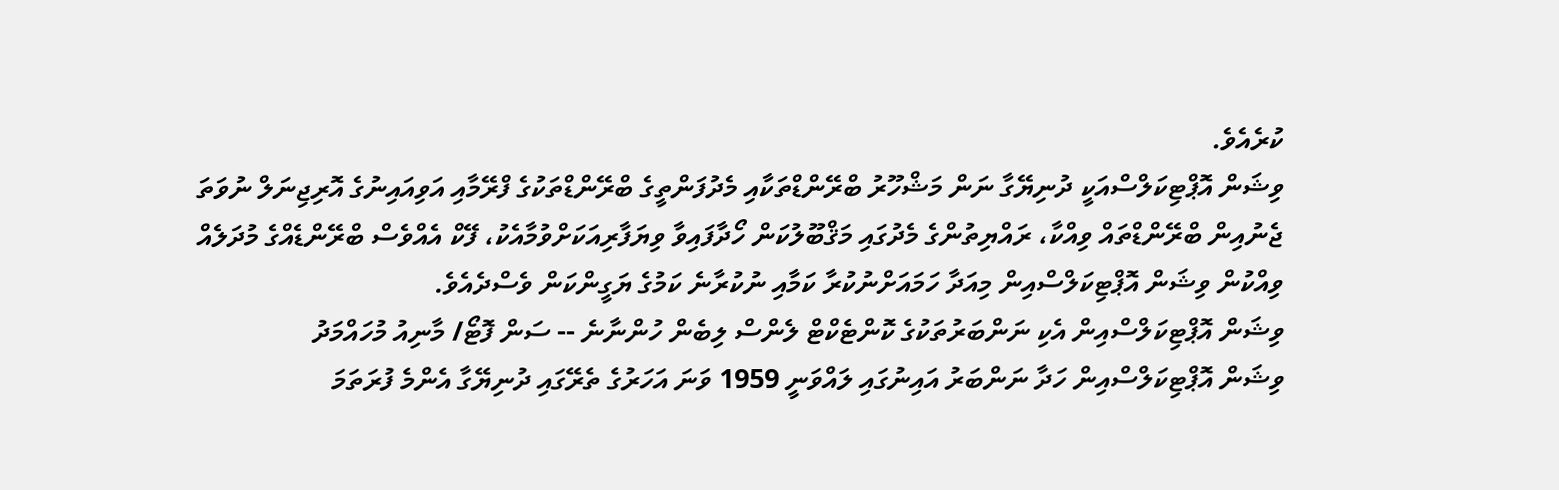ކުރެއެވެ.
ވިޝަން އޮޕްޓިކަލްސްއަކީ ދުނިޔޭގާ ނަން މަޝްހޫރު ބްރޭންޑްތަކާއި މެދުފަންތީގެ ބްރޭންޑްތަކުގެ ފްރޭމާއި އަވިއައިނުގެ އޮރިޖިނަލް ނުވަތަ ޖެނުއިން ބްރޭންޑްތައް ވިއްކާ، ރައްޔިތުންގެ މެދުގައި މަޤްބޫލުކަން ހޯދާފައިވާ ވިޔަފާރިއަކަށްވުމާއެކު، ފޭކް އެއްވެސް ބްރޭންޑެއްގެ މުދަލެއް ވިއްކުން ވިޝަން އޮޕްޓިކަލްސްއިން މިއަދާ ހަމައަށްނުކުރާ ކަމާއި ނުކުރާނެ ކަމުގެ ޔަގީންކަން ވެސްދެއެވެ.
ވިޝަން އޮޕްޓިކަލްސްއިން އެކި ނަންބަރުތަކުގެ ކޮންޓެކްޓް ލެންސް ލިބެން ހުންނާނެ -- ސަން ފޮޓޯ/ މާނިއު މުހައްމަދު
ވިޝަން އޮޕްޓިކަލްސްއިން ހަދާ ނަންބަރު އައިނުގައި ލައްވަނީ 1959 ވަނަ އަހަރުގެ ތެރޭގައި ދުނިޔޭގާ އެންމެ ފުރަތަމަ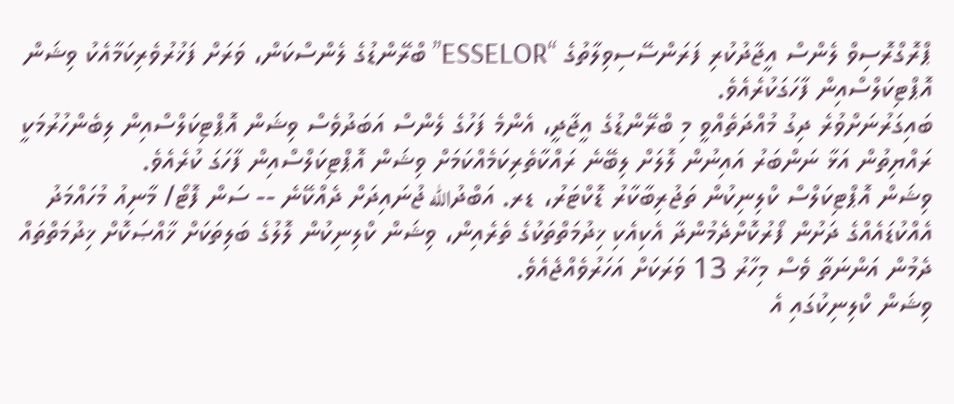ޕްރޮގްރޮސިވް ލެންސް އީޖާދުކުރި ފަރަންސޭސިވިލާތުގެ “ESSELOR” ބްރޭންޑުގެ ލެންސްކަން، ވަރަށް ފަޚުރުވެރިކަމާއެކު ވިޝަން އޮޕްޓިކަލްސްއިން ފާހަގަކުރެއެވެ.
ބައިގަރުނަށްވުރެ ދިގު މުއްދަތެއްވީ މި ބްރޭންޑުގެ އީޖާދީ، އެންމެ ފަހުގެ ލެންސް އަބަދުވެސް ވިޝަން އޮޕްޓިކަލްސްއިން ލިބެންހުރުމަކީ ރައްޔިތުން އަޅާ ނަންބަރު އައިނުން ލޮލަށް ލިބޭނެ ރައްކާތެރިކަމެއްކަމަށް ވިޝަން އޮޕްޓިކަލްސްއިން ފާހަގަ ކުރެއެވެ.
ވިޝަން އޮޕްޓިކަލްސް ކްލިނިކުން ތަޖުރިބާކާރު ޑޮކްޓަރު، ޑރ. އަބްދުالله ޖުނައިދަށް ދެއްކޭނެ -- ސަން ފޮޓޯ/ މާނިއު މުހައްމަދު
އެއްކުޑައެއްގެ ދަށުން ފޯރުކޮށްދެމުންދާ އެކިއެކި ޚިދުމަތްތަކުގެ ތެރެއިން، ވިޝަން ކްލިނިކުން ލޮލުގެ ބަލިތަކަށް ޚާއްޞަކޮށް ޚިދުމަތްތައް ދެމުން އަންނަތާ ވެސް މިހާރު 13 ވަރަކަށް އަހަރުވެއްޖެއެވެ.
ވިޝަން ކްލިނިކުގައި އެ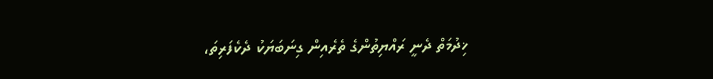ޚިދުމަތް ދެނީ ރައްޔިތުންގެ ތެރެއިން ގިނަބަޔަކު ދެކެފަރިތަ،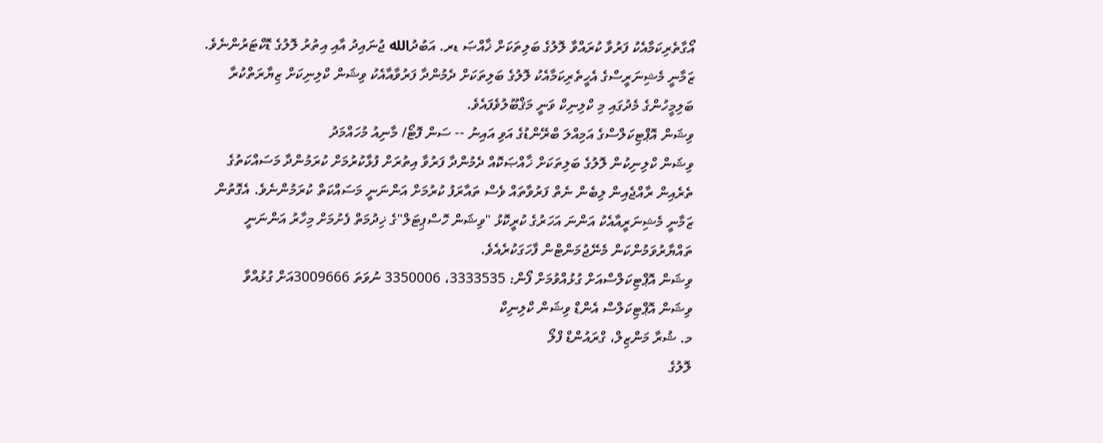އޯގާތެރިކަމާއެކު ފަރުވާ ކުރައްވާ ލޮލުގެ ބަލިތަކަށް ޚާއްޞަ ޑރ. އަބުދުالله ޖުނައިދު އާއި އިތުރު ލޮލުގެ ޑޮކްޓަރުންނެވެ. ޒަމާނީ މެޝިނަރީސްގެ އެހީތެރިކަމާއެކު ލޮލުގެ ބަލިތަކަށް ދެމުންދާ ފަރުވާއާއެކު ވިޝަން ކްލިނިކަށް ޒިޔާރަތްކުރާ ބަލިމީހުންގެ މެދުގައި މި ކްލިނިކް ވަނީ މަޤްބޫލުވެފައެވެ.
ވިޝަން އޮޕްޓިކަލްސްގެ އަމިއްލަ ބްރޭންޑުގެ އަވި އައިނު -- ސަން ފޮޓޯ/ މާނިއު މުހައްމަދު
ވިޝަން ކްލިނިކުން ލޮލުގެ ބަލިތަކަށް ޚާއްޞަކޮއް ދެމުންދާ ފަރުވާ އިތުރަށް ފުޅާކުރުމަށް ކުރަމުންދާ މަސައްކަތުގެ ތެރެއިން ރާއްޖެއިން ލިބެން ނެތް ފަރުވާތައް ވެސް ތައާރަފު ކުރުމަށް އަންނަނީ މަސައްކަތް ކުރަމުންނެވެ. އެގޮތުން ޒަމާނީ މެޝިނަރީއާއެކު އަންނަ އަހަރުގެ ކުރީކޮޅު "ވިޝަން ހޮސްޕިޓަލް"ގެ ޚިދުމަތް ފެށުމަށް މިހާރު އަންނަނީ ތައްޔާރުވަމުންކަން މެނޭޖުމަންޓްން ފާހަގަކުރެއެވެ.
ވިޝަން އޮޕްޓިކަލްސްއަށް ގުޅުއްވުމަށް ފޯން: 3333535، 3350006 ނުވަތަ 3009666އަށް ގުޅުއްވާ
ވިޝަން އޮޕްޓިކަލްސް އެންޑް ވިޝަން ކްލިނިކް
މ. ޝުރާ މަންޒިލް، ގްރައުންޑް ފްލޯ
ލޮލުގެ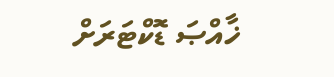ޚާއްޞަ ޑޮކްޓަރަށް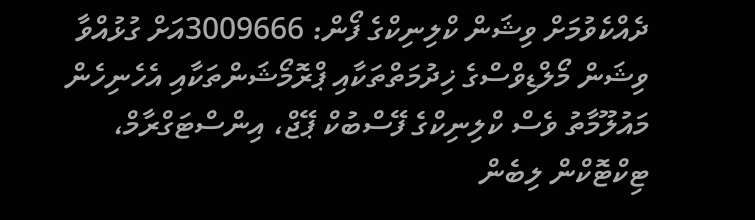ދެއްކެވުމަށް ވިޝަން ކްލިނިކްގެ ފޯން: 3009666އަށް ގުޅުއްވާ
ވިޝަން މޯލްޑިވްސްގެ ޚިދުމަތްތަކާއި ޕްރޮމޯޝަންތަކާއި އެހެނިހެން މައުލޫމާތު ވެސް ކްލިނިކްގެ ފޭސްބުކް ޕޭޖް، އިންސްޓަގްރާމް، ޓިކްޓޮކްން ލިބެން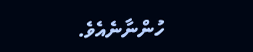ހުންނާނެއެވެ.